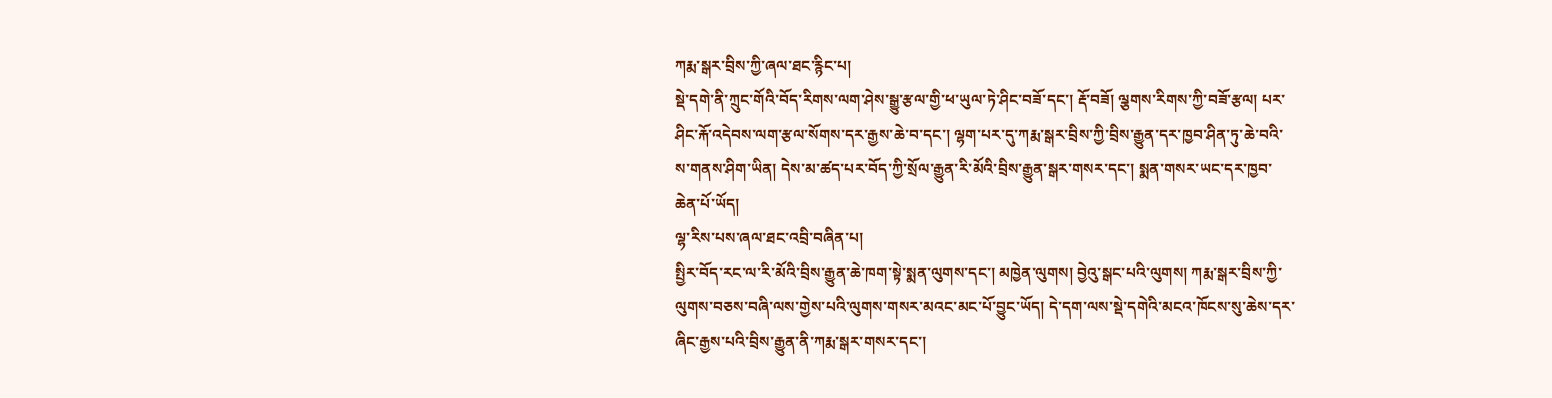ཀརྨ་སྒར་བྲིས་ཀྱི་ཞལ་ཐང་རྙིང་པ།
སྡེ་དགེ་ནི་ཀྲུང་གོའི་བོད་རིགས་ལག་ཤེས་སྒྱུ་རྩལ་གྱི་ཕ་ཡུལ་ཏེ་ཤིང་བཟོ་དང་། རྡོ་བཟོ། ལྕགས་རིགས་ཀྱི་བཟོ་རྩལ། པར་ཤིང་རྐོ་འདེབས་ལག་རྩལ་སོགས་དར་རྒྱས་ཆེ་བ་དང་། ལྷག་པར་དུ་ཀརྨ་སྒར་བྲིས་ཀྱི་བྲིས་རྒྱུན་དར་ཁྱབ་ཤིན་ཏུ་ཆེ་བའི་ས་གནས་ཤིག་ཡིན། དེས་མ་ཚད་པར་བོད་ཀྱི་སྲོལ་རྒྱུན་རི་མོའི་བྲིས་རྒྱུན་སྒར་གསར་དང་། སྨན་གསར་ཡང་དར་ཁྱབ་ཆེན་པོ་ཡོད།
ལྷ་རིས་པས་ཞལ་ཐང་འབྲི་བཞིན་པ།
སྤྱིར་བོད་རང་ལ་རི་མོའི་བྲིས་རྒྱུན་ཆེ་ཁག་སྟེ་སྨན་ལུགས་དང་། མཁྱེན་ལུགས། བྱེའུ་སྒང་པའི་ལུགས། ཀརྨ་སྒར་བྲིས་ཀྱི་ལུགས་བཅས་བཞི་ལས་གྱེས་པའི་ལུགས་གསར་མའང་མང་པོ་བྱུང་ཡོད། དེ་དག་ལས་སྡེ་དགེའི་མངའ་ཁོངས་སུ་ཆེས་དར་ཞིང་རྒྱས་པའི་བྲིས་རྒྱུན་ནི་ཀརྨ་སྒར་གསར་དང་།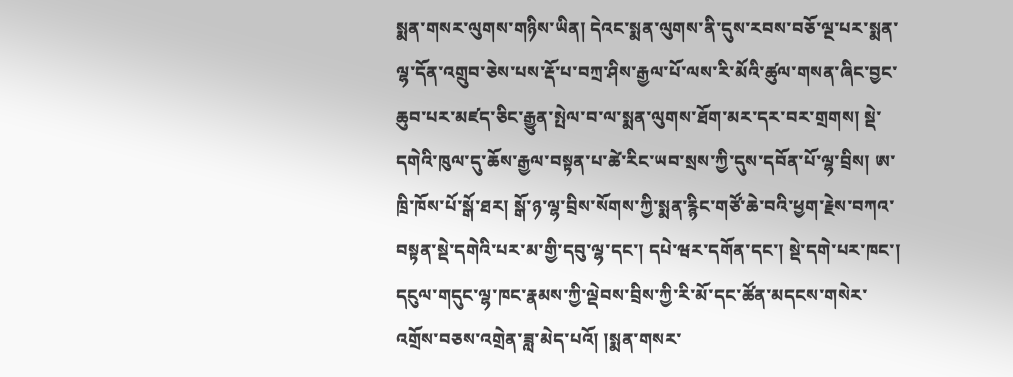སྨན་གསར་ལུགས་གཉིས་ཡིན། དེའང་སྨན་ལུགས་ནི་དུས་རབས་བཅོ་ལྔ་པར་སྨན་ལྷ་དོན་འགྲུབ་ཅེས་པས་རྡོ་པ་བཀྲ་ཤིས་རྒྱལ་པོ་ལས་རི་མོའི་ཚུལ་གསན་ཞིང་བྱང་ཆུབ་པར་མཛད་ཅིང་རྒྱུན་སྤེལ་བ་ལ་སྨན་ལུགས་ཐོག་མར་དར་བར་གྲགས། སྡེ་དགེའི་ཁུལ་དུ་ཆོས་རྒྱལ་བསྟན་པ་ཚེ་རིང་ཡབ་སྲས་ཀྱི་དུས་དབོན་པོ་ལྷ་བྲིས། ཨ་ཁྲི་ཁོས་པོ་སྒོ་ཐར། སྒོ་ཉ་ལྷ་བྲིས་སོགས་ཀྱི་སྨན་རྙིང་གཙོ་ཆེ་བའི་ཕྱག་རྗེས་བཀའ་བསྟན་སྡེ་དགེའི་པར་མ་གྱི་དབུ་ལྷ་དང་། དཔེ་ཝར་དགོན་དང་། སྡེ་དགེ་པར་ཁང་། དངུལ་གདུང་ལྷ་ཁང་རྣམས་ཀྱི་ལྡེབས་བྲིས་ཀྱི་རི་མོ་དང་ཚོན་མདངས་གསེར་འགྲོས་བཅས་འགྲེན་ཟླ་མེད་པའོ། །སྨན་གསར་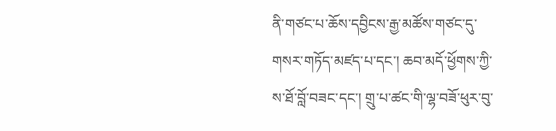ནི་གཙང་པ་ཆོས་དབྱིངས་རྒྱ་མཚོས་གཙང་དུ་གསར་གཏོད་མཛད་པ་དང་། ཆབ་མདོ་ཕྱོགས་ཀྱི་ས་ཐོ་བློ་བཟང་དང་། གྲུ་པ་ཚང་གི་ལྷ་བཟོ་ཕུར་བུ་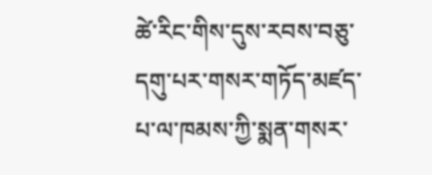ཚེ་རིང་གིས་དུས་རབས་བཅུ་དགུ་པར་གསར་གཏོད་མཛད་པ་ལ་ཁམས་ཀྱི་སྨན་གསར་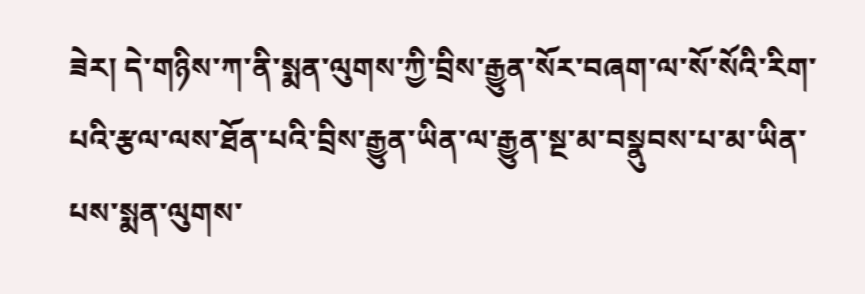ཟེར། དེ་གཉིས་ཀ་ནི་སྨན་ལུགས་ཀྱི་བྲིས་རྒྱུན་སོར་བཞག་ལ་སོ་སོའི་རིག་པའི་རྩལ་ལས་ཐོན་པའི་བྲིས་རྒྱུན་ཡིན་ལ་རྒྱུན་སྔ་མ་བསྣུབས་པ་མ་ཡིན་པས་སྨན་ལུགས་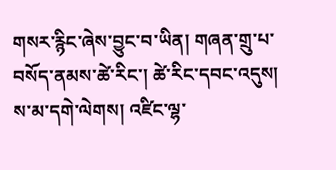གསར་རྙིང་ཞེས་བྱུང་བ་ཡིན། གཞན་གྲུ་པ་བསོད་ནམས་ཚེ་རིང་། ཚེ་རིང་དབང་འདུས། ས་མ་དགེ་ལེགས། འཛིང་ལྷ་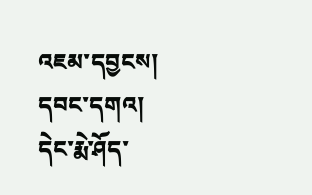འཇམ་དབྱངས། དབང་དགའ། དེང་རྨེ་ཤོད་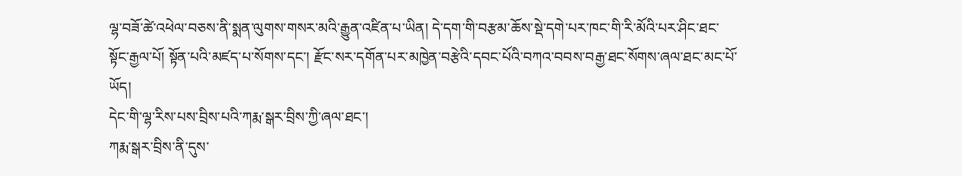ལྷ་བཟོ་ཚེ་འཕེལ་བཅས་ནི་སྨན་ལུགས་གསར་མའི་རྒྱུན་འཛིན་པ་ཡིན། དེ་དག་གི་བརྩམ་ཆོས་སྡེ་དགེ་པར་ཁང་གི་རི་མོའི་པར་ཤིང་ཐང་སྟོང་རྒྱལ་པོ། སྟོན་པའི་མཛད་པ་སོགས་དང་། རྫོང་སར་དགོན་པར་མཁྱེན་བརྩེའི་དབང་པོའི་བཀའ་བབས་བརྒྱ་ཐང་སོགས་ཞལ་ཐང་མང་པོ་ཡོད།
དེང་གི་ལྷ་རིས་པས་བྲིས་པའི་ཀརྨ་སྒར་བྲིས་ཀྱི་ཞལ་ཐང་།
ཀརྨ་སྒར་བྲིས་ནི་དུས་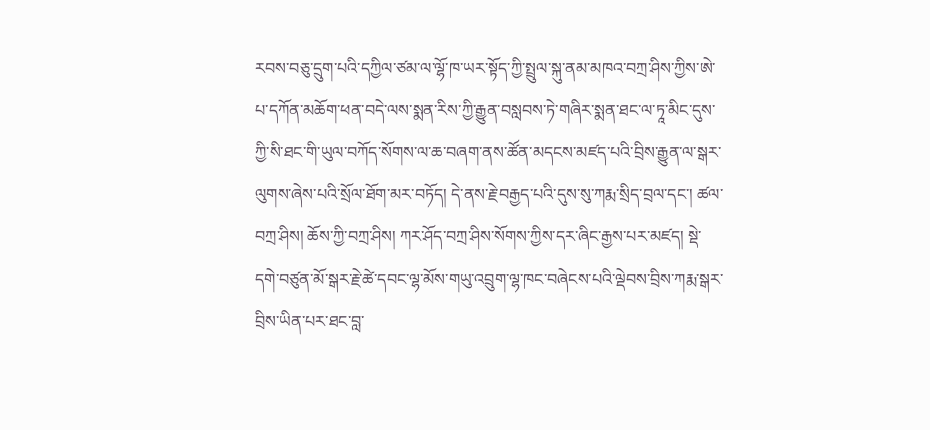རབས་བཅུ་དྲུག་པའི་དཀྱིལ་ཙམ་ལ་ལྷོ་ཁ་ཡར་སྟོད་ཀྱི་སྤྲུལ་སྐུ་ནམ་མཁའ་བཀྲ་ཤིས་ཀྱིས་ཨེ་པ་དཀོན་མཆོག་ཕན་བདེ་ལས་སྨན་རིས་ཀྱི་རྒྱུན་བསླབས་ཏེ་གཞིར་སྨན་ཐང་ལ་ཏཱ་མིང་དུས་ཀྱི་སི་ཐང་གི་ཡུལ་བཀོད་སོགས་ལ་ཆ་བཞག་ནས་ཚོན་མདངས་མཛད་པའི་བྲིས་རྒྱུན་ལ་སྒར་ལུགས་ཞེས་པའི་སྲོལ་ཐོག་མར་བཏོད། དེ་ནས་རྗེ་བརྒྱད་པའི་དུས་སུ་ཀརྨ་སྲིད་བྲལ་དང་། ཚལ་བཀྲ་ཤིས། ཆོས་ཀྱི་བཀྲ་ཤིས། ཀར་ཤོད་བཀྲ་ཤིས་སོགས་ཀྱིས་དར་ཞིང་རྒྱས་པར་མཛད། སྡེ་དགེ་བཙུན་མོ་སྒར་རྗེ་ཚེ་དབང་ལྷ་མོས་གཡུ་འབྲུག་ལྷ་ཁང་བཞེངས་པའི་ལྡེབས་བྲིས་ཀརྨ་སྒར་བྲིས་ཡིན་པར་ཐང་བླ་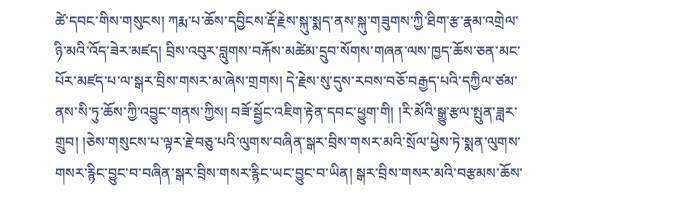ཚེ་དབང་གིས་གསུངས། ཀརྨ་པ་ཆོས་དབྱིངས་རྡོ་རྗེས་སྐུ་སྨད་ནས་སྐུ་གཟུགས་ཀྱི་ཐིག་རྩ་རྣམ་འགྲེལ་ཉི་མའི་འོད་ཟེར་མཛད། བྲིས་འབུར་བླུགས་བརྐོས་མཚེམ་དྲུབ་སོགས་གཞན་ལས་ཁྱད་ཆོས་ཅན་མང་པོར་མཛད་པ་ལ་སྒར་བྲིས་གསར་མ་ཞེས་གྲགས། དེ་རྗེས་སུ་དུས་རབས་བཅོ་བརྒྱད་པའི་དཀྱིལ་ཙམ་ནས་སི་ཏུ་ཆོས་ཀྱི་འབྱུང་གནས་ཀྱིས། བཟོ་སྦྱོང་འཇིག་རྟེན་དབང་ཕྱུག་གི། །རི་མོའི་སྒྱུ་རྩལ་སྤུན་ཟླར་གྲུབ། །ཅེས་གསུངས་པ་ལྟར་རྗེ་བཅུ་པའི་ལུགས་བཞིན་སྒར་བྲིས་གསར་མའི་སྲོལ་ཕྱེས་ཏེ་སྨན་ལུགས་གསར་རྙིང་བྱུང་བ་བཞིན་སྒར་བྲིས་གསར་རྙིང་ཡང་བྱུང་བ་ཡིན། སྒར་བྲིས་གསར་མའི་བརྩམས་ཆོས་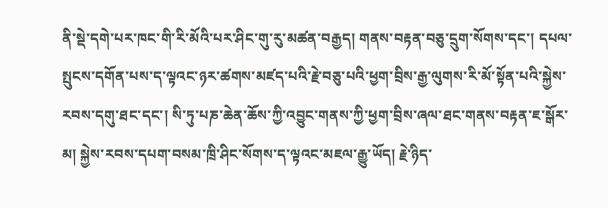ནི་སྡེ་དགེ་པར་ཁང་གི་རི་མོའི་པར་ཤིང་གུ་རུ་མཚན་བརྒྱད། གནས་བརྟན་བཅུ་དྲུག་སོགས་དང་། དཔལ་སྤུངས་དགོན་པས་ད་ལྟའང་ཉར་ཚགས་མཛད་པའི་རྗེ་བཅུ་པའི་ཕྱག་བྲིས་རྒྱ་ལུགས་རི་མོ་སྟོན་པའི་སྐྱེས་རབས་དགུ་ཐང་དང་། སི་ཏུ་པཎ་ཆེན་ཆོས་ཀྱི་འབྱུང་གནས་ཀྱི་ཕྱག་བྲིས་ཞལ་ཐང་གནས་བརྟན་ཇ་སྒོར་མ། སྐྱེས་རབས་དཔག་བསམ་ཁྲི་ཤིང་སོགས་ད་ལྟའང་མཇལ་རྒྱུ་ཡོད། རྗེ་ཉིད་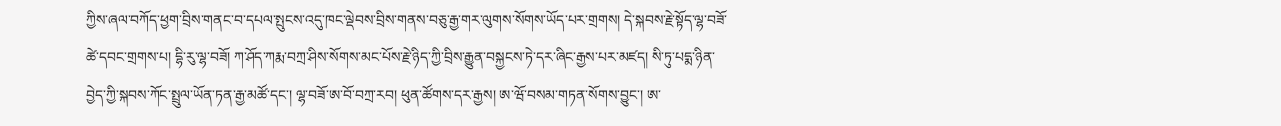ཀྱིས་ཞལ་བཀོད་ཕྱག་བྲིས་གནང་བ་དཔལ་སྤུངས་འདུ་ཁང་ལྡེབས་བྲིས་གནས་བཅུ་རྒྱ་གར་ལུགས་སོགས་ཡོད་པར་གྲགས། དེ་སྐབས་རྗེ་སྟོད་ལྷ་བཟོ་ཚེ་དབང་གྲགས་པ། དྷི་རུ་ལྷ་བཟོ། ཀ་ཤོད་ཀརྨ་བཀྲ་ཤིས་སོགས་མང་པོས་རྗེ་ཉིད་ཀྱི་བྲིས་རྒྱུན་བསྐྱངས་ཏེ་དར་ཞིང་རྒྱས་པར་མཛད། སི་ཏུ་པདྨ་ཉིན་བྱེད་ཀྱི་སྐབས་ཀོང་སྤྲུལ་ཡོན་ཏན་རྒྱ་མཚོ་དང་། ལྷ་བཟོ་ཨ་བོ་བཀྲ་རབ། ཕུན་ཚོགས་དར་རྒྱས། ཨ་ཝོ་བསམ་གཏན་སོགས་བྱུང་། ཨ་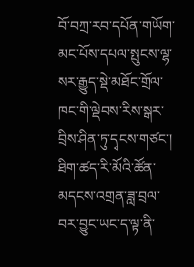བོ་བཀྲ་རབ་དཔོན་གཡོག་མང་པོས་དཔལ་སྤུངས་ལྷ་སར་རྒྱུད་སྡེ་མཐོང་གྲོལ་ཁང་གི་ལྡེབས་རིས་སྒར་བྲིས་ཤིན་ཏུ་དྭངས་གཙང་། ཐིག་ཚད་རི་མོའི་ཚོན་མདངས་འགྲན་ཟླ་བྲལ་བར་བྱུང་ཡང་ད་ལྟ་ནི་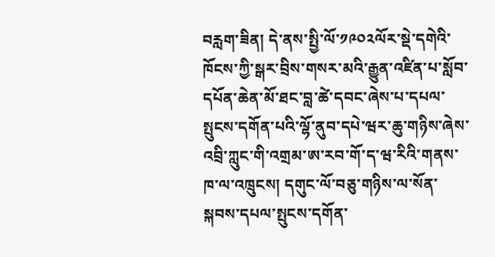བརླག་ཟིན། དེ་ནས་སྤྱི་ལོ་༡༩༠༢ལོར་སྡེ་དགེའི་ཁོངས་ཀྱི་སྒར་བྲིས་གསར་མའི་རྒྱུན་འཛིན་པ་སློབ་དཔོན་ཆེན་མོ་ཐང་བླ་ཚེ་དབང་ཞེས་པ་དཔལ་སྤུངས་དགོན་པའི་ལྷོ་ནུབ་དཔེ་ཝར་ཆུ་གཉིས་ཞེས་འབྲི་ཀླུང་གི་འགྲམ་ཨ་རབ་གོ་ད་ཝ་རིའི་གནས་ཁ་ལ་འཁྲུངས། དགུང་ལོ་བཅུ་གཉིས་ལ་སོན་སྐབས་དཔལ་སྤུངས་དགོན་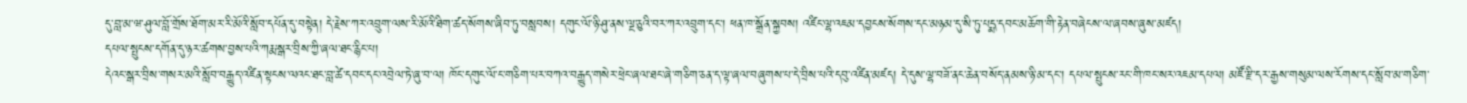དུ་བླ་མ་ཝ་ཤུལ་བློ་གྲོས་ཐོག་མར་རི་མོའི་སློབ་དཔོན་དུ་བསྟེན། དེ་རྗེས་ཀར་འབྲུག་ལས་རི་མོའི་ཐིག་ཚད་སོགས་ཞིབ་ཏུ་བསླབས། དགུང་ལོ་ཉི་ཤུ་ནས་ལྔ་ཅུའི་བར་ཀར་འབྲུག་དང་། ཕན་ཁ་སྒྲོན་སྐྱབས། འཛིང་ལྷ་འཇམ་དབྱངས་སོགས་དང་མཉམ་དུ་སི་ཏུ་པདྨ་དབང་མཆོག་གི་རྟེན་བཞེངས་ལ་ཞབས་ཞུས་མཛད།
དཔལ་སྤུངས་དགོན་དུ་ཉར་ཚགས་བྱས་པའི་ཀརྨ་སྒར་བྲིས་ཀྱི་ཞལ་ཐང་རྙིང་པ།
དེའང་སྒར་བྲིས་གསར་མའི་སློབ་བརྒྱུད་འཛིན་སྟངས་ལའང་ཐང་བླ་ཚེ་དབང་དང་འབྲེལ་ཏེ་ཞུ་བ་ལ། ཁོང་དགུང་ལོ་ང་གཅིག་པར་བཀའ་བརྒྱུད་གསེར་ཕྲེང་ཞལ་ཐང་ཞེ་གཅིག་ཅན་ད་ལྟ་ཞལ་བཞུགས་པ་དེ་བྲིས་པའི་དབུ་འཛིན་མཛད། དེ་དུས་ལྷ་བཟོ་ནང་ཆེན་བསོད་ནམས་ཉི་མ་དང་། དཔལ་སྤུངས་རང་གི་ཁང་སར་འཇམ་དཔལ། མཛོ་རྫི་དར་རྒྱས་གསུམ་ལས་རོགས་དང་སློབ་མ་གཅིག་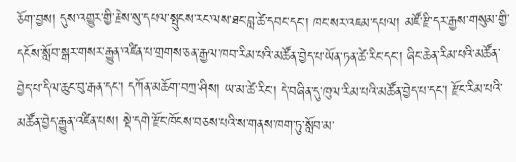ཅོག་བྱས། དུས་འགྱུར་གྱི་རྗེས་སུ་དཔལ་སྤུངས་རང་ལས་ཐང་བླ་ཚེ་དབང་དང་། ཁང་སར་འཇམ་དཔལ། མཛོ་རྫི་དར་རྒྱས་གསུམ་གྱི་དངོས་སློབ་སྒར་གསར་རྒྱུན་འཛིན་པ་གྲགས་ཅན་རྒྱལ་ཁབ་རིམ་པའི་མཚོན་བྱེད་པ་ཡོན་ཏན་ཚེ་རིང་དང་། ཞིང་ཆེན་རིམ་པའི་མཚོན་བྱེད་པ་དིལ་ཆུང་བུ་རྒན་དང་། དཀོན་མཆོག་བཀྲ་ཤིས། ཡ་མ་ཚེ་རིང་། དེ་བཞིན་དུ་ཁུལ་རིམ་པའི་མཚོན་བྱེད་པ་དང་། རྫོང་རིམ་པའི་མཚོན་བྱེད་རྒྱུན་འཛིན་པས། སྡེ་དགེ་རྫོང་ཁོངས་བཅས་པའི་ས་གནས་ཁག་ཏུ་སློབ་མ་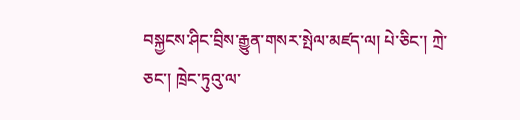བསྐྱངས་ཤིང་བྲིས་རྒྱུན་གསར་སྤེལ་མཛད་ལ། པེ་ཅིང་། ཀྲེ་ཅང་། ཁྲེང་ཏུའུ་ལ་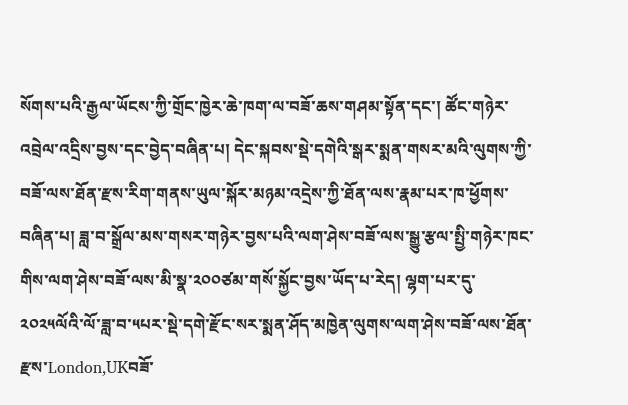སོགས་པའི་རྒྱལ་ཡོངས་ཀྱི་གྲོང་ཁྱེར་ཆེ་ཁག་ལ་བཟོ་ཆས་གཤམ་སྟོན་དང་། ཚོང་གཉེར་འབྲེལ་འདྲིས་བྱས་དང་བྱེད་བཞིན་པ། དེང་སྐབས་སྡེ་དགེའི་སྒར་སྨན་གསར་མའི་ལུགས་ཀྱི་བཟོ་ལས་ཐོན་རྫས་རིག་གནས་ཡུལ་སྐོར་མཉམ་འདྲེས་ཀྱི་ཐོན་ལས་རྣམ་པར་ཁ་ཕྱོགས་བཞིན་པ། ཟླ་བ་སྒྲོལ་མས་གསར་གཉེར་བྱས་པའི་ལག་ཤེས་བཟོ་ལས་སྒྱུ་རྩལ་སྤྱི་གཉེར་ཁང་གིས་ལག་ཤེས་བཟོ་ལས་མི་སྣ་༢༠༠ཙམ་གསོ་སྐྱོང་བྱས་ཡོད་པ་རེད། ལྷག་པར་དུ་༢༠༢༥ལོའི་ལོ་ཟླ་བ་༥པར་སྡེ་དགེ་རྫོང་སར་སྨན་ཤོད་མཁྱེན་ལུགས་ལག་ཤེས་བཟོ་ལས་ཐོན་རྫས་London,UKབཟོ་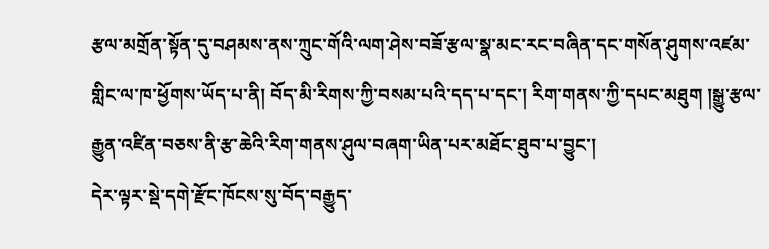རྩལ་མགྲོན་སྟོན་དུ་བཤམས་ནས་ཀྲུང་གོའི་ལག་ཤེས་བཟོ་རྩལ་སྣ་མང་རང་བཞིན་དང་གསོན་ཤུགས་འཛམ་གླིང་ལ་ཁ་ཕྱོགས་ཡོད་པ་ནི། བོད་མི་རིགས་ཀྱི་བསམ་པའི་དད་པ་དང་། རིག་གནས་ཀྱི་དཔང་མཐུག །སྒྱུ་རྩལ་རྒྱུན་འཛིན་བཅས་ནི་རྩ་ཆེའི་རིག་གནས་ཤུལ་བཞག་ཡིན་པར་མཐོང་ཐུབ་པ་བྱུང་།
དེར་ལྟར་སྡེ་དགེ་རྫོང་ཁོངས་སུ་བོད་བརྒྱུད་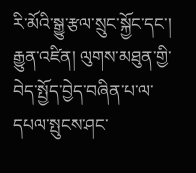རི་མོའི་སྒྱུ་རྩལ་སྲུང་སྐྱོང་དང་། རྒྱུན་འཛིན། ལུགས་མཐུན་གྱི་བེད་སྤྱོད་བྱེད་བཞིན་པ་ལ་དཔལ་སྤུངས་ཤང་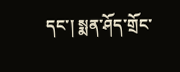དང་། སྨན་ཤོད་གྲོང་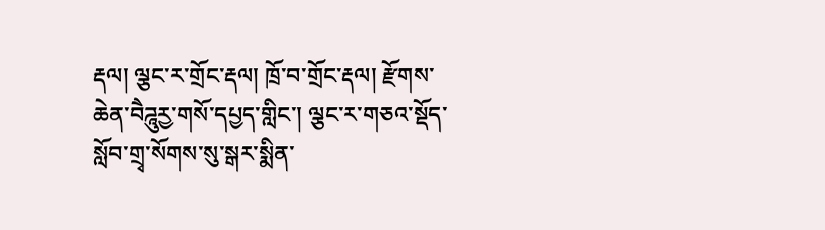རྡལ། ལྕང་ར་གྲོང་རྡལ། ཁྲོ་བ་གྲོང་རྡལ། རྫོགས་ཆེན་བཻཌཱུརྱ་གསོ་དཔྱད་གླིང་། ལྕང་ར་གཅའ་སྡོད་སློབ་གྲྭ་སོགས་སུ་སྒར་སྨིན་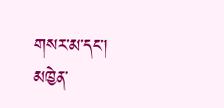གསར་མ་དང་། མཁྱེན་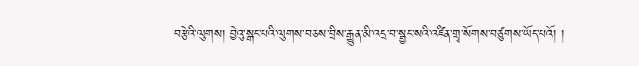བརྩེའི་ལུགས། བྱེའུ་སྒང་པའི་ལུགས་བཅས་བྲིས་རྒྱུན་མི་འདྲ་བ་སྦྱང་སའི་འཛིན་གྲྭ་སོགས་བཙུགས་ཡོད་པའོ། །